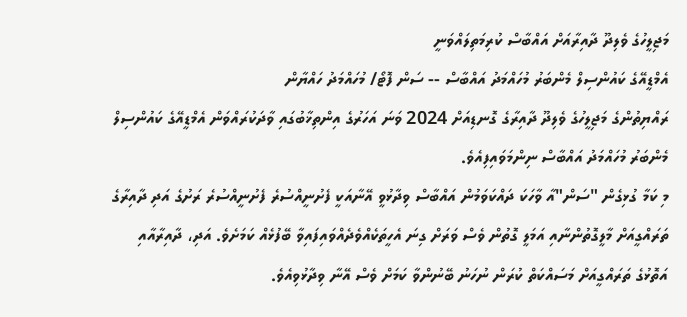މަޖިލީހުގެ ވެލިދޫ ދާއިރާއަށް އައްބާސް ކުރިމަތިލައްވަނީ
އެމްޑީއޭގެ ކައުންސިލް މެންބަރު މުހައްމަދު އައްބާސް -- ސަން ފޮޓޯ/ މުހައްމަދު ހައްޔާން
ރައްޔިތުންގެ މަޖިލީހުގެ ވެލިދޫ ދާއިރާގެ ގޮނޑިއަށް 2024 ވަނަ އަހަރުގެ އިންތިޚާބުގައި ވާދަކުރައްވަން އެމްޑީއޭގެ ކައުންސިލް މެންބަރު މުހައްމަދު އައްބާސް ނިންމަވައިފިއެވެ.
މި ކަމާ ގުޅިގެން "ސަން"އާ ވާހަކަ ދައްކަވަމުން އައްބާސް ވިދާޅުވީ އޭނާއަކީ ފެށުނީއްސުރެ ފެށުނީއްސުރެ ރަށުގެ އަދި ދާއިރާގެ ތަރައްގީއަށް މާލީގޮތުންނާއި އަމަލީ ގޮތުން ވެސް ވަރަށް ގިނަ އެހީތަކެއްވެދެއްވައިފައިވާ ބޭފުޅެއް ކަމަށެވެ. އަދި، ދާއިރާއާއި އަތޮޅުގެ ތަރައްގީއަށް މަސައްކަތް ކުރަން ނުހަނު ބޭނުންވާ ކަމަށް ވެސް އޭނާ ވިދާޅުވިއެވެ.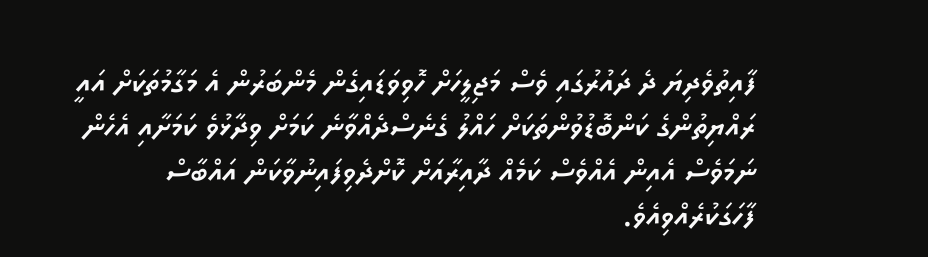ފާއިތުވެދިޔަ ދެ ދައުރުގައި ވެސް މަޖިލީހަށް ހޮވިވަޑައިގެން މެންބަރުން އެ މަގާމުތަކަށް އައީ ރައްޔިތުންގެ ކަންބޮޑުވުންތަކަށް ހައްލު ގެނެސްދެއްވާނެ ކަމަށް ވިދާޅުވެ ކަމަށާއި އެހެން ނަމަވެސް އެއިން އެއްވެސް ކަމެއް ދާއިރާއަށް ކޮށްދެވިފައިނުވާކަން އައްބާސް ފާހަގަކުރެއްވިއެވެ.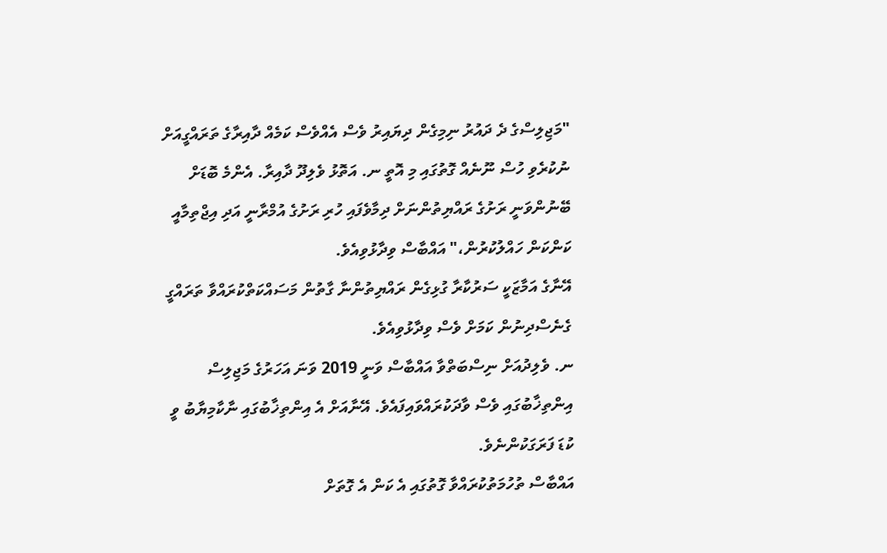"މަޖިލިސްގެ ދެ ދައުރު ނިމިގެން ދިޔައިރު ވެސް އެއްވެސް ކަމެއް ދާއިރާގެ ތަރައްގީއަށް ނުކުރެވި ހުސް ނޫނެއް ގޮތުގައި މި އޮތީ ނ. އަތޮޅު ވެލިދޫ ދާއިރާ. އެންމެ ބޮޑަށް ބޭނުންވަނީ ރަށުގެ ރައްޔިތުންނަށް ދިމާވެފައި ހުރި ރަށުގެ އުމްރާނީ އަދި އިޖްތިމާއީ ކަންކަން ހައްލުކުރުން،" އައްބާސް ވިދާޅުވިއެވެ.
އޭނާގެ އަމާޒަކީ ސަރުކާރާ ގުޅިގެން ރައްޔިތުންނާ ގާތުން މަސައްކަތްކުރައްވާ ތަރައްގީ ގެނެސްދިނުން ކަމަށް ވެސް ވިދާޅުވިއެވެ.
ނ. ވެލިދުއަށް ނިސްބަތްވާ އައްބާސް ވަނީ 2019 ވަނަ އަހަރުގެ މަޖިލިސް އިންތިޚާބުގައި ވެސް ވާދަކުރައްވައިފައެވެ. އޭނާއަށް އެ އިންތިޚާބުގައި ނާކާމިޔާބު ވީ ކުޑަ ފަރަގަކުންނެވެ.
އައްބާސް ތުހުމަތުކުރައްވާ ގޮތުގައި އެ ކަން އެ ގޮތަށް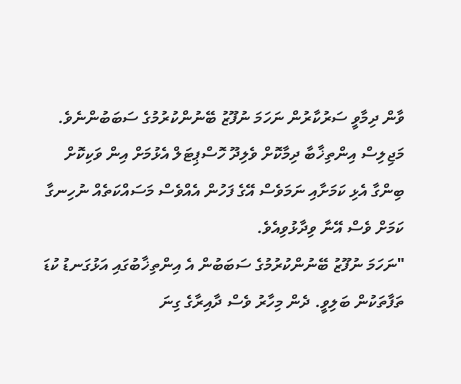ވާން ދިމާވީ ސަރުކާރުން ނަހަމަ ނުފޫޒު ބޭނުންކުރުމުގެ ސަބަބުންނެވެ. މަޖިލިސް އިންތިޚާބާ ދިމާކޮށް ވެލިދޫ ހޮސްޕިޓަލް އެޅުމަށް އިން ވަކިކޮށް ބިންގާ އެޅި ކަމަށާއި ނަމަވެސް އޭގެ ފަހުން އެއްވެސް މަސައްކަތެއް ނުހިނގާ ކަމަށް ވެސް އޭނާ ވިދާޅުވިއެވެ.
"ނަހަމަ ނުފޫޒު ބޭނުންކުރުމުގެ ސަބަބުން އެ އިންތިޚާބުގައި އަޅުގަނޑު ކުޑަ ތަފާތަކުން ބަލިވީ. ދެން މިހާރު ވެސް ދާއިރާގެ ގިނަ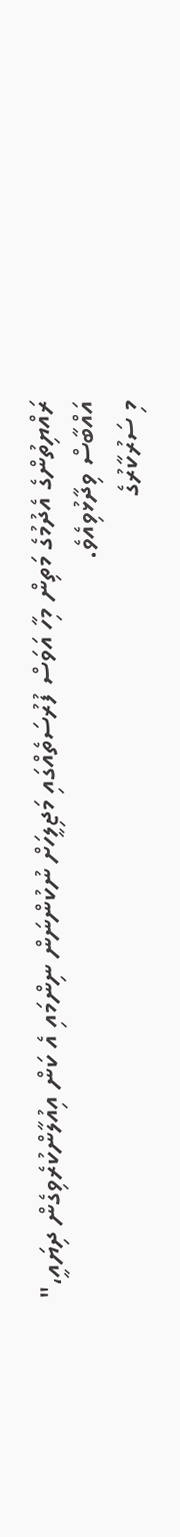ރައްޔިތުންގެ އެދުމުގެ މަތިން މިހާ އަވަސް ފުރުސަތެއްގައި މަޖިލީހަށް ނުކުންނަން ނިންމައި އެ ކަން އިއުލާންކުރެވިގެން ދިޔައީ،" އައްބާސް ވިދާޅުވިއެވެ.
މި ސަރުކާރުގެ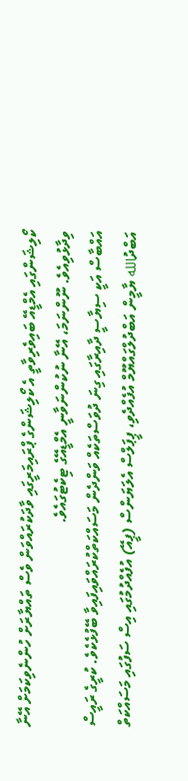ކޯލިޝަންގައި އެމްޑީއޭ ބައިވެރިވާތީ އެ ކޯލިޝަންގެ ޕްރައިމަރީގައި ވާދަކުރައްވަން ވެސް ތައްޔާރަށް ހުންނެވިކަމަށް އޭނާ ވިދާޅުވިއެވެ. ނޫންނަމަ، އޭނާ ނުކުންނަވާނީ އެމްޑީއޭގެ ޓިކެޓުގައެވެ.
އައްބާސް އަކީ ސިޔާސީ ދާއިރާގައި ގިނަ ދުވަސްތަކެއް ވަންދެން މަސައްކަތްކުރައްވައިފައިވާ ބޭފުޅެކެވެ. ކުރީގެ ރައީސް އަބްދުالله ޔާމީން އަބްދުލްގައްޔޫމް އުފެއްދެވި، ޕީޕަލްސް އެލަޔަންސް (ޕީއޭ) އުފެއްދުމުގައި އިސް ސަފުގައި މަސައްކަތް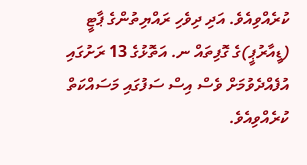ކުރެއްވިއެވެ. އަދި ދިވެހި ރައްޔިތުންގެ ޕާޓީ (ޑީއާރުޕީ)ގެ ގޮފިތައް ނ. އަތޮޅުގެ 13 ރަށުގައި އުފެއްދެވުމަށް ވެސް އިސް ސަފުގައި މަސައްކަތް ކުރެއްވިއެވެ.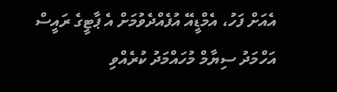އެއަށް ފަހު، އެމްޑީއޭ އުފެއްދެވުމަށް އެ ޕާޓީގެ ރައީސް އަހްމަދު ސިޔާމް މުހައްމަދު ކުރެއްވި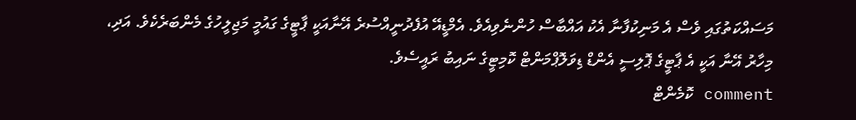މަސައްކަތުގައި ވެސް އެ މަނިކުފާނާ އެކު އައްބާސް ހުންނެވިއެވެ. އެމްޑީއޭ އުފެދުނީއްސުރެ އޭނާއަކީ ޕާޓީގެ ގައުމީ މަޖިލީހުގެ މެންބަރެކެވެ. އަދި، މިހާރު އޭނާ އަކީ އެ ޕާޓީގެ ޕޮލިސީ އެންޑް ޑިވަލޮޕްމަންޓް ކޮމިޓީގެ ނައިބު ރައީސެވެ.
comment ކޮމެންޓް